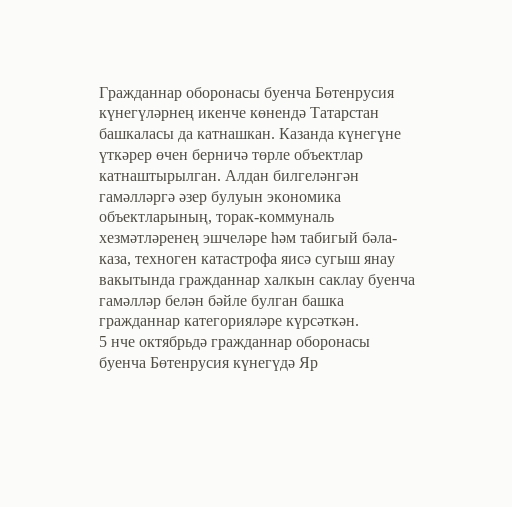Гражданнар оборонасы буенча Бөтенрусия күнегүләрнең икенче көнендә Татарстан башкаласы да катнашкан. Казанда күнегүне үткәрер өчен берничә төрле объектлар катнаштырылган. Алдан билгеләнгән гамәлләргә әзер булуын экономика объектларының, торак-коммуналь хезмәтләренең эшчеләре һәм табигый бәла-каза, техноген катастрофа яисә сугыш янау вакытында гражданнар халкын саклау буенча гамәлләр белән бәйле булган башка гражданнар категорияләре күрсәткән.
5 нче октябрьдә гражданнар оборонасы буенча Бөтенрусия күнегүдә Яр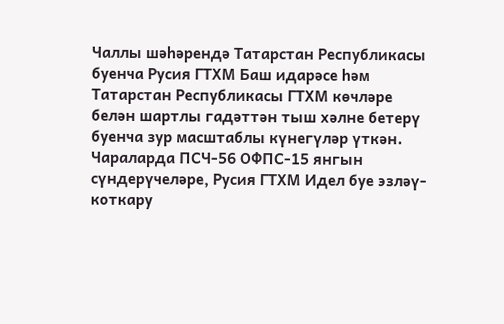Чаллы шәһәрендә Татарстан Республикасы буенча Русия ГТХМ Баш идарәсе һәм Татарстан Республикасы ГТХМ көчләре белән шартлы гадәттән тыш хәлне бетерү буенча зур масштаблы күнегүләр үткән. Чараларда ПСЧ-56 ОФПС-15 янгын сүндерүчеләре, Русия ГТХМ Идел буе эзләү-коткару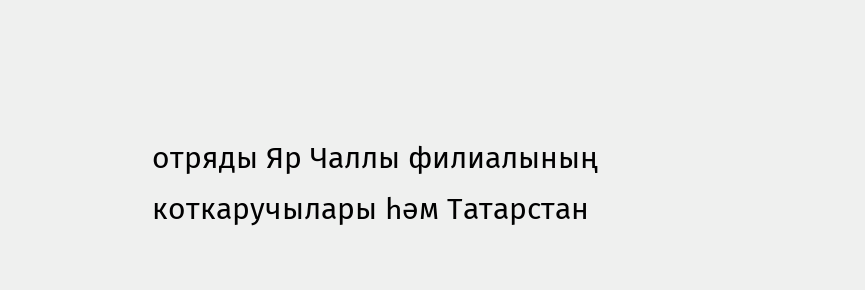отряды Яр Чаллы филиалының коткаручылары һәм Татарстан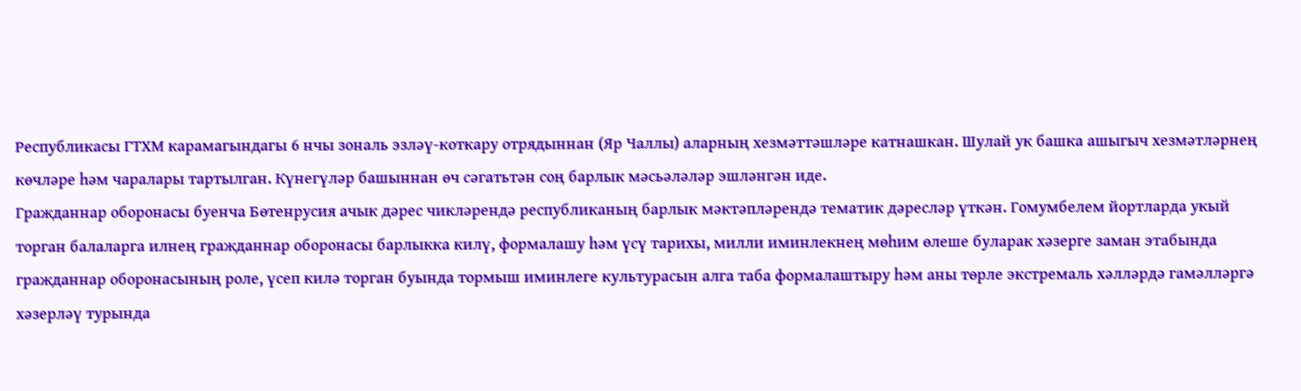Республикасы ГТХМ карамагындагы 6 нчы зональ эзләү-коткару отрядыннан (Яр Чаллы) аларның хезмәттәшләре катнашкан. Шулай ук башка ашыгыч хезмәтләрнең көчләре һәм чаралары тартылган. Күнегүләр башыннан өч сәгатьтән соң барлык мәсьәләләр эшләнгән иде.
Гражданнар оборонасы буенча Бөтенрусия ачык дәрес чикләрендә республиканың барлык мәктәпләрендә тематик дәресләр үткән. Гомумбелем йортларда укый торган балаларга илнең гражданнар оборонасы барлыкка килү, формалашу һәм үсү тарихы, милли иминлекнең мөһим өлеше буларак хәзерге заман этабында гражданнар оборонасының роле, үсеп килә торган буында тормыш иминлеге культурасын алга таба формалаштыру һәм аны төрле экстремаль хәлләрдә гамәлләргә хәзерләү турында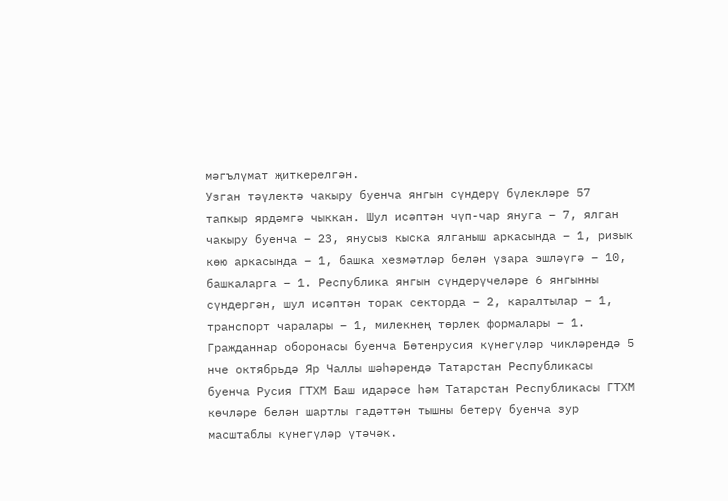мәгълүмат җиткерелгән.
Узган тәүлектә чакыру буенча янгын сүндерү бүлекләре 57 тапкыр ярдәмгә чыккан. Шул исәптән чүп-чар януга – 7, ялган чакыру буенча – 23, янусыз кыска ялганыш аркасында – 1, ризык көю аркасында – 1, башка хезмәтләр белән үзара эшләүгә – 10, башкаларга – 1. Республика янгын сүндерүчеләре 6 янгынны сүндергән, шул исәптән торак секторда – 2, каралтылар – 1, транспорт чаралары – 1, милекнең төрлек формалары – 1.
Гражданнар оборонасы буенча Бөтенрусия күнегүләр чикләрендә 5 нче октябрьдә Яр Чаллы шәһәрендә Татарстан Республикасы буенча Русия ГТХМ Баш идарәсе һәм Татарстан Республикасы ГТХМ көчләре белән шартлы гадәттән тышны бетерү буенча зур масштаблы күнегүләр үтәчәк.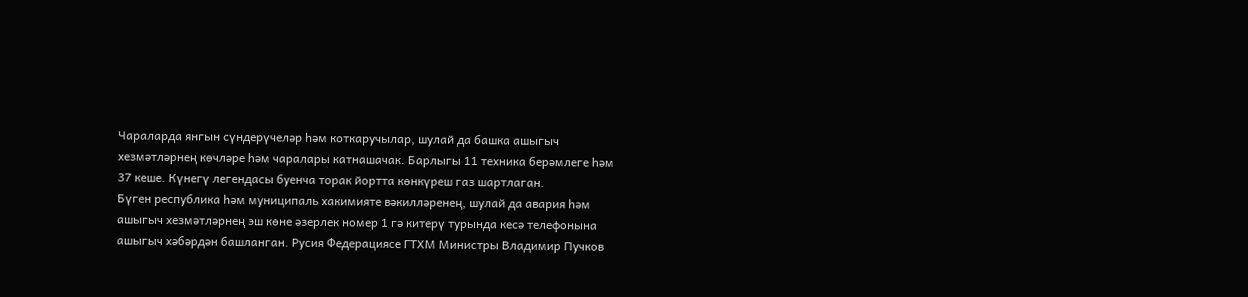Чараларда янгын сүндерүчеләр һәм коткаручылар, шулай да башка ашыгыч хезмәтләрнең көчләре һәм чаралары катнашачак. Барлыгы 11 техника берәмлеге һәм 37 кеше. Күнегү легендасы буенча торак йортта көнкүреш газ шартлаган.
Бүген республика һәм муниципаль хакимияте вәкилләренең, шулай да авария һәм ашыгыч хезмәтләрнең эш көне әзерлек номер 1 гә китерү турында кесә телефонына ашыгыч хәбәрдән башланган. Русия Федерациясе ГТХМ Министры Владимир Пучков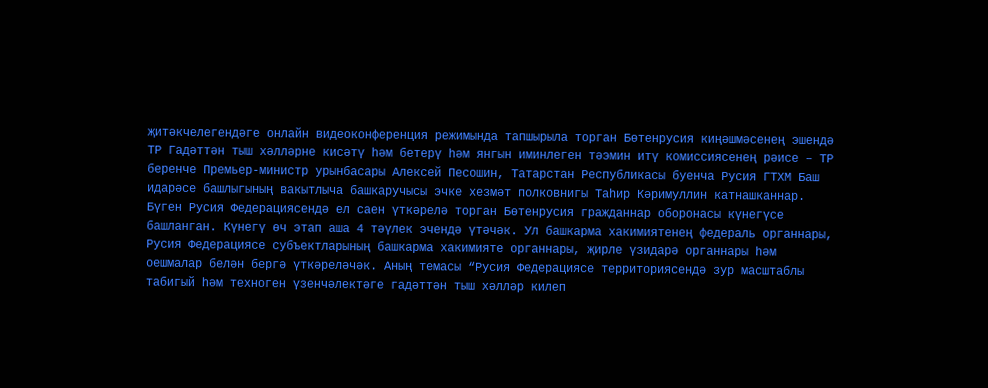җитәкчелегендәге онлайн видеоконференция режимында тапшырыла торган Бөтенрусия киңәшмәсенең эшендә ТР Гадәттән тыш хәлләрне кисәтү һәм бетерү һәм янгын иминлеген тәэмин итү комиссиясенең рәисе – ТР беренче Премьер-министр урынбасары Алексей Песошин, Татарстан Республикасы буенча Русия ГТХМ Баш идарәсе башлыгының вакытлыча башкаручысы эчке хезмәт полковнигы Таһир Кәримуллин катнашканнар.
Бүген Русия Федерациясендә ел саен үткәрелә торган Бөтенрусия гражданнар оборонасы күнегүсе башланган. Күнегү өч этап аша 4 тәүлек эчендә үтәчәк. Ул башкарма хакимиятенең федераль органнары, Русия Федерациясе субъектларының башкарма хакимияте органнары, җирле үзидарә органнары һәм оешмалар белән бергә үткәреләчәк. Аның темасы “Русия Федерациясе территориясендә зур масштаблы табигый һәм техноген үзенчәлектәге гадәттән тыш хәлләр килеп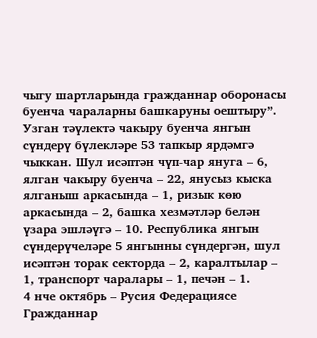чыгу шартларында гражданнар оборонасы буенча чараларны башкаруны оештыру”.
Узган тәүлектә чакыру буенча янгын сүндерү бүлекләре 53 тапкыр ярдәмгә чыккан. Шул исәптән чүп-чар януга – 6, ялган чакыру буенча – 22, янусыз кыска ялганыш аркасында – 1, ризык көю аркасында – 2, башка хезмәтләр белән үзара эшләүгә – 10. Республика янгын сүндерүчеләре 5 янгынны сүндергән, шул исәптән торак секторда – 2, каралтылар – 1, транспорт чаралары – 1, печән – 1.
4 нче октябрь – Русия Федерациясе Гражданнар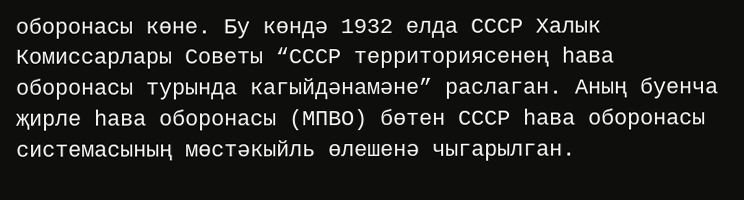оборонасы көне. Бу көндә 1932 елда СССР Халык Комиссарлары Советы “СССР территориясенең һава оборонасы турында кагыйдәнамәне” раслаган. Аның буенча җирле һава оборонасы (МПВО) бөтен СССР һава оборонасы системасының мөстәкыйль өлешенә чыгарылган.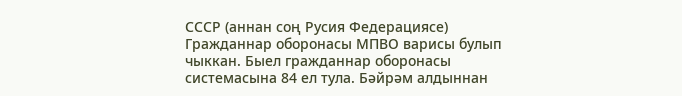СССР (аннан соң Русия Федерациясе) Гражданнар оборонасы МПВО варисы булып чыккан. Быел гражданнар оборонасы системасына 84 ел тула. Бәйрәм алдыннан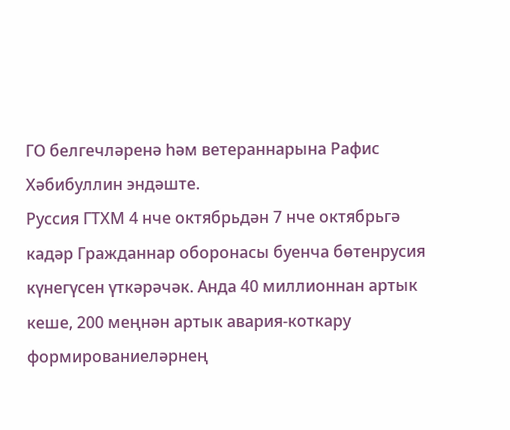ГО белгечләренә һәм ветераннарына Рафис Хәбибуллин эндәште.
Руссия ГТХМ 4 нче октябрьдән 7 нче октябрьгә кадәр Гражданнар оборонасы буенча бөтенрусия күнегүсен үткәрәчәк. Анда 40 миллионнан артык кеше, 200 меңнән артык авария-коткару формированиеләрнең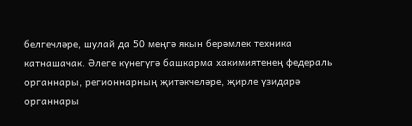белгечләре, шулай да 50 меңгә якын берәмлек техника катнашачак. Әлеге күнегүгә башкарма хакимиятенең федераль органнары, регионнарның җитәкчеләре, җирле үзидарә органнары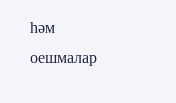һәм оешмалар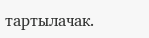тартылачак.